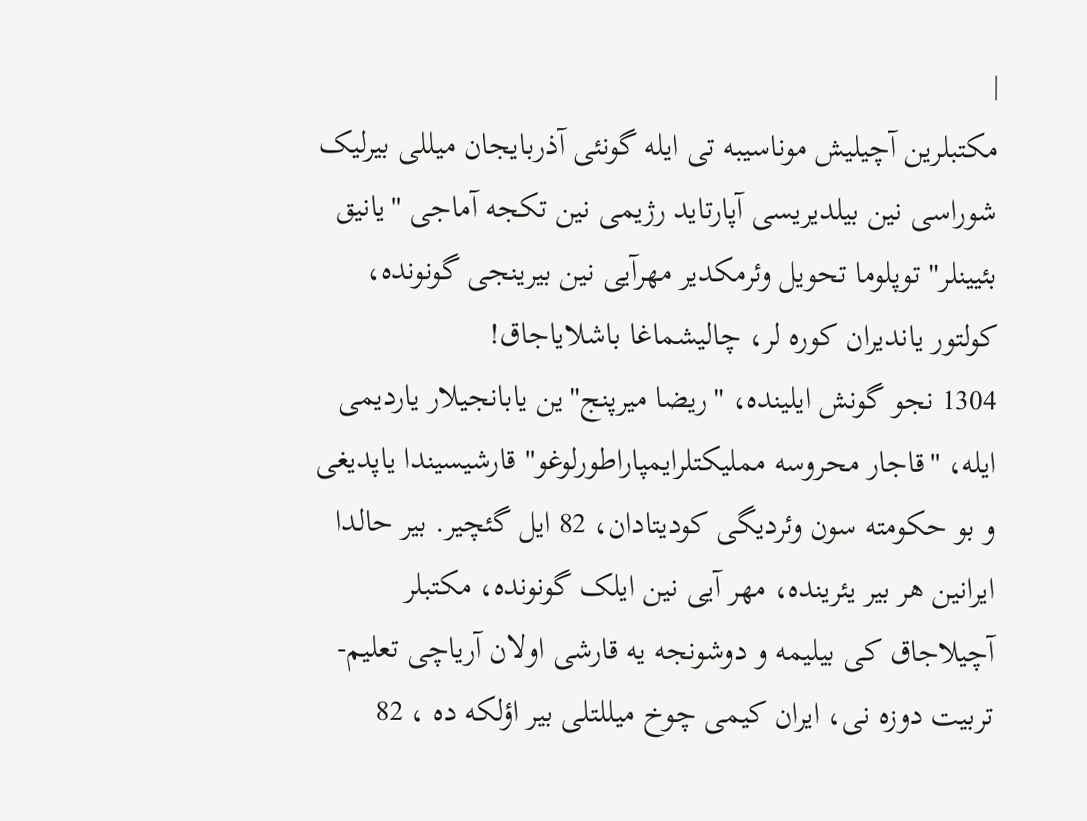|
مکتبلرین آچیلیش موناسیبه تی ایله گونئی آذربایجان میللی بیرلیک شوراسی نین بیلدیریسی آپارتاید رژیمی نین تکجه آماجی "یانیق بئیینلر" توپلوما تحویل وئرمکدیر مهرآیی نین بیرینجی گونونده، کولتور یاندیران کوره لر، چالیشماغا باشلایاجاق!
1304 نجو گونش ایلینده، "ریضا میرپنج"ین یابانجیلار یاردیمی ایله، "قاجار محروسه مملیکتلرایمپاراطورلوغو" قارشیسیندا یاپدیغی و بو حکومته سون وئردیگی کودیتادان، 82 ایل گئچیر. بیر حالدا ایرانین هر بیر یئرینده، مهر آیی نین ایلک گونونده، مکتبلر آچیلاجاق کی بیلیمه و دوشونجه یه قارشی اولان آریاچی تعلیم- تربیت دوزه نی، ایران کیمی چوخ میللتلی بیر اؤلکه ده ، 82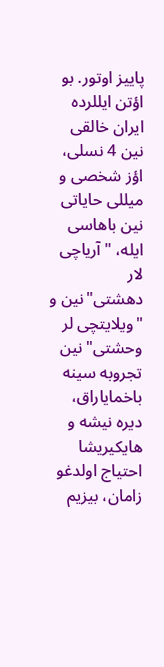پاییز اوتور. بو اؤتن ایللرده ایران خالقی نین 4 نسلی، اؤز شخصی و میللی حایاتی نین باهاسی ایله، "آریاچی لار دهشتی"نین و "ویلایتچی لر وحشتی"نین تجروبه سینه باخمایاراق، دیره نیشه و هایکیریشا احتیاج اولدغو زامان، بیزیم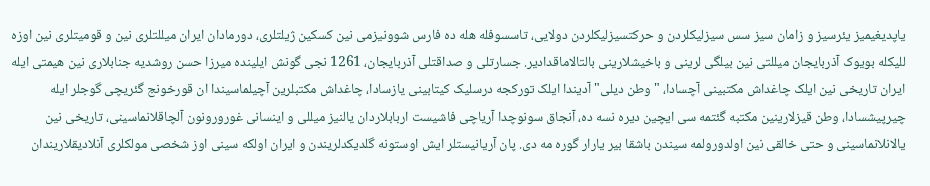یاپدیغیمیز یئرسیز و زامان سیز سس سیزلیکلردن و حرکتسیزلیکلردن دولایی، تاسسوفله هله ده فارس شوونیزمی نین کسکین ژیلتلری، دورمادان ایران میللتلری نین و قومیتلری نین اوزه للیکله بویوک آذربایجان میللتی نین بیلگی لرینی و باخیشلارینی بالتالاماقدادیر. جسارتلی و صداقتلی آذربایجان، 1261 نجی گونش ایلینده میرزا حسن روشدیه جنابلاری نین هیمتی ایله ایران تاریخی نین ایلک چاغداش مکتبینی آچسادا، "وطن دیلی" آدیندا ایلک تورکجه درسلیک کیتابینی یازسادا، چاغداش مکتبلرین آچیلماسیندا ان قورخونج گئریچی گوجلر ایله چیرپیشسادا، وطن قیزلارینین مکتبه گئتمه سی ایچین دیره نسه ده، آنجاق سونوچدا آریاچی فاشیست اربابلاردان یالنیز میللی و اینسانی غورورونون آلچاقلانماسینی، تاریخی نین یالانلانماسینی و حتی خالقی نین اولدورولمه سیندن باشقا بیر یارار گوره مه دی. پان آریانیستلر ایش اوستونه گلدیکدلریندن و ایران اولکه سینی اوز شخصی مولکلری آنلادیقلاریندان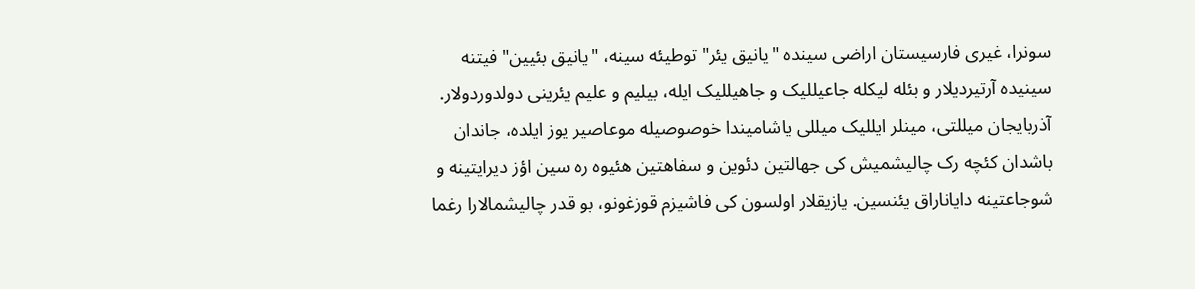سونرا، غیری فارسیستان اراضی سینده "یانیق یئر" توطیئه سینه، "یانیق بئیین" فیتنه سینیده آرتیردیلار و بئله لیکله جاعیللیک و جاهیللیک ایله، بیلیم و علیم یئرینی دولدوردولار. آذربایجان میللتی، مینلر ایللیک میللی یاشامیندا خوصوصیله موعاصیر یوز ایلده، جاندان باشدان کئچه رک چالیشمیش کی جهالتین دئوین و سفاهتین هئیوه ره سین اؤز دیرایتینه و شوجاعتینه دایاناراق یئنسین. یازیقلار اولسون کی فاشیزم قوزغونو، بو قدر چالیشمالارا رغما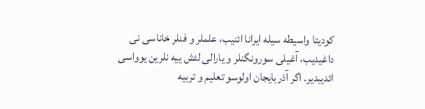کودیتا واسیطه سیله ایرانا ائنیب، علملر و فنلر خاناسی نی داغیدیب، آغیلی سورونگنلر و یارالی لئش ییه نلرین یوواسی ائدیبدیر. اگر آذربایجان اولوسو تعلیم و تربیه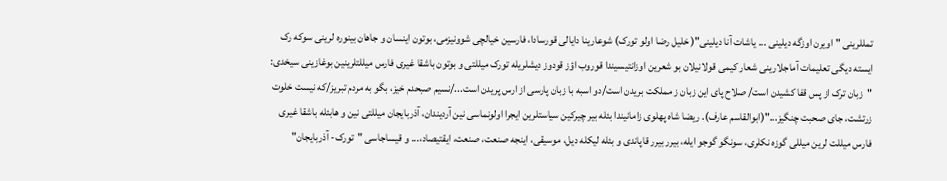تمللرینی "اویرن اوزگه دیلینی ... یاشات آنا دیلینی"( خلیل رضا اولو تورک) شوعارینا دایالی قورسادا، فارسین خیالچی شوونیزمی، بوتون اینسان و جاهان بینوره لرینی سوکه رک ایسته دیگی تعلیمات آماجلارینی شعار کیمی قولانیلان بو شعرین اوزانتیسیندا قوروب اؤز قودوز دیشلریله تورک میللتی و بوتون باشقا غیری فارس میللتلرینین بوغازینی سیخدی: "زبان ترک از پس قفا کشیدن است/ صلاح پای این زبان ز مملکت بریدن است/دو اسبه با زبان پارسی از ارس پریدن است.../نسیم صبحدم خیز، بگو به مردم تبریز/که نیست خلوت زرتشت، جای صحبت چنگیز..."(ابوالقاسم عارف). ریضا شاه پهلوی زامانیندا بئله بیر چیرکین سیاستلرین ایجرا اولونماسی نین آردیندان، آذربایجان میللتی نین و هابئله باشقا غیری فارس میللت لرین میللی گوزه نکلری، سونگو گوجو ایله، بیرر بیرر قاپاندی و بئله لیکله دیل، موسیقی، اینجه صنعت، صنعت، ایقتیصاد،... و قیساجاسی "تورک- آذربایجان"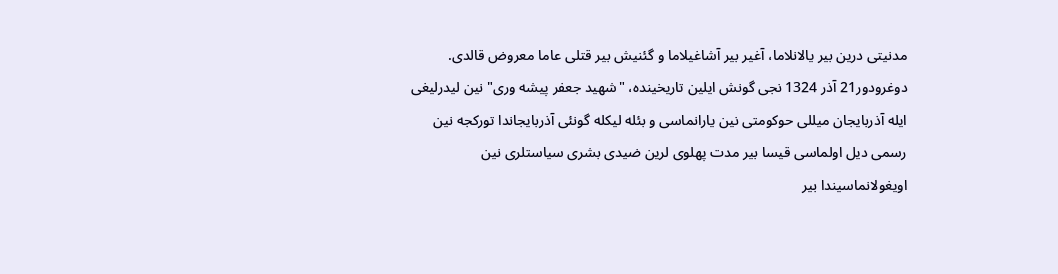مدنیتی درین بیر یالانلاما، آغیر بیر آشاغیلاما و گئنیش بیر قتلی عاما معروض قالدی. دوغرودور21 آذر 1324 نجی گونش ایلین تاریخینده، "شهید جعفر پیشه وری" نین لیدرلیغی ایله آذربایجان میللی حوکومتی نین یارانماسی و بئله لیکله گونئی آذربایجاندا تورکجه نین رسمی دیل اولماسی قیسا بیر مدت پهلوی لرین ضیدی بشری سیاستلری نین اویغولانماسیندا بیر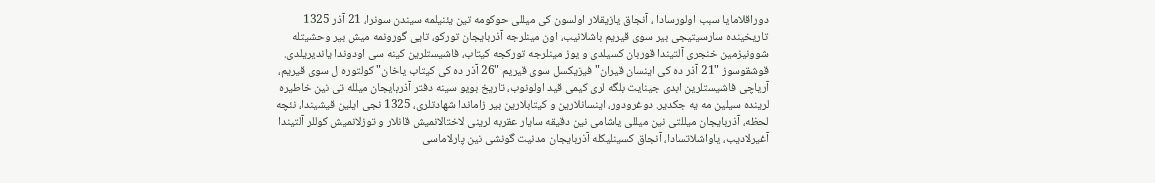دوراقلامایا سبب اولورسادا ، آنجاق یازیقلار اولسون کی میللی حوکومه تین یئنیلمه سیندن سونرا، 21 آذر 1325 تاریخینده سارسیتیجی بیر سوی قیریم باشلانیب، اون مینلرجه آذربایجان تورکو، تایی گورونمه میش بیر وحشیتله شوونیزمین خنجری آلتیندا قوربان کسیلدی و یوز مینلرجه تورکجه کیتاب، فاشیستلرین کینه سی اودوندا یاندیریلدی. قوشقوسوز "21 آذر ده کی اینسان قیران" فیزیکسل سوی قیریم "26 آذر ده کی کیتاب یاخان" کولتوره ل سوی قیریم، آریاچی فاشیستلرین ابدی جینایت بلگه لری کیمی قید اولونوب، تاریخ بویو سینه دفتر آذربایجان میلله تی نین خاطیره لرینده سیلین مه یه جکدیر. دوغرودور، اینسانلارین و کیتابلارین بیر زاماندا شهادتلری، 1325 نجی ایلین قیشیندا، نئچه لحظه، آذربایجان میللتی نین میللی یاشامی نین دقیقه سایار عقربه لرینی لاختالانمیش قانلار و توزلانمیش کوللر آلتیندا آغیرلادیب، یاواشلاتسادا، آنجاق کسینلیکله آذربایجان مدنیت گونشی نین پارلاماسی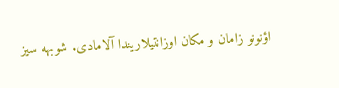اؤنونو زامان و مکان اوزانتیلاریندا آلامادی. شوبهه سیز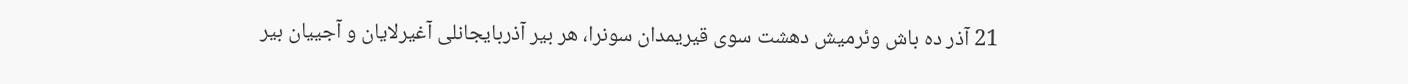21 آذر ده باش وئرمیش دهشت سوی قیریمدان سونرا، هر بیر آذربایجانلی آغیرلایان و آجییان بیر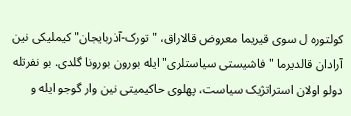کولتوره ل سوی قیریما معروض قالاراق، "تورک-آذربایجان" کیملیکی نین آرادان قالدیرما "فاشیستی سیاستلری"ایله بورون بورونا گلدی. بو نفرتله دولو اولان استراتژیک سیاست، پهلوی حاکیمیتی نین وار گوجو ایله و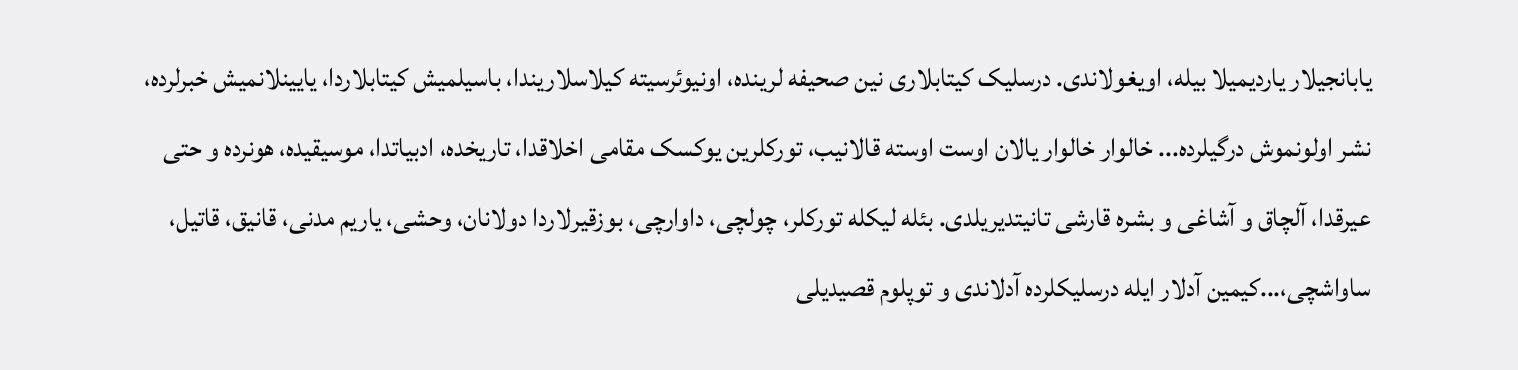یابانجیلار یاردیمیلا بیله، اویغولاندی. درسلیک کیتابلاری نین صحیفه لرینده، اونیوئرسیته کیلاسلاریندا، باسیلمیش کیتابلاردا، یایینلانمیش خبرلرده، نشر اولونموش درگیلرده... خالوار خالوار یالان اوست اوسته قالانیب، تورکلرین یوکسک مقامی اخلاقدا، تاریخده، ادبیاتدا، موسیقیده، هونرده و حتی عیرقدا، آلچاق و آشاغی و بشره قارشی تانیتدیریلدی. بئله لیکله تورکلر، چولچی، داوارچی، بوزقیرلاردا دولانان، وحشی، یاریم مدنی، قانیق، قاتیل، ساواشچی،...کیمین آدلار ایله درسلیکلرده آدلاندی و توپلوم قصیدیلی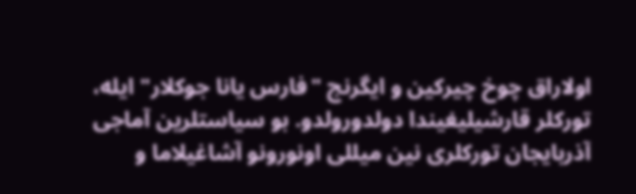اولاراق چوخ چیرکین و ایگرنج "فارس یانا جوکلار" ایله، تورکلر قارشیلیغیندا دولدورولدو. بو سیاستلرین آماجی آذربایجان تورکلری نین میللی اونورونو آشاغیلاما و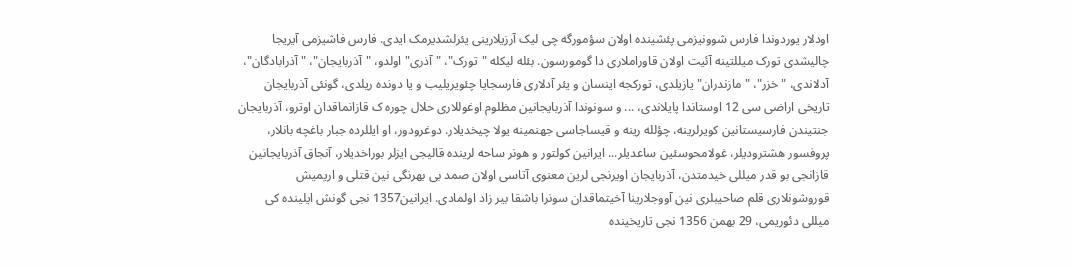اودلار یوردوندا فارس شوونیزمی پئشینده اولان سؤمورگه چی لیک آرزیلارینی یئرلشدیرمک ایدی. فارس فاشیزمی آیریجا چالیشدی تورک میللتینه آئیت اولان قاوراملاری دا گومورسون. بئله لیکله "تورک"، "آذری" اولدو، "آذربایجان"، "آذرابادگان"، آدلاندی، "خزر"، "مازندران" یازیلدی، تورکجه اینسان و یئر آدلاری فارسجایا چئویریلیب و یا دونده ریلدی، گونئی آذربایجان تاریخی اراضی سی 12 اوستاندا پایلاندی، ... و سونوندا آذربایجانین مظلوم اوغوللاری حلال چوره ک قازانماقدان اوترو، آذربایجان جنتیندن فارسیستانین کویرلرینه، چؤلله رینه و قیساجاسی جهنمینه یولا چیخدیلار. دوغرودور، او ایللرده جبار باغچه بانلار، پروفسور هشترودیلر، غولامحوسئین ساعدیلر... ایرانین کولتور و هونر ساحه لرینده قالیجی ایزلر بوراخدیلار، آنجاق آذربایجانین قازانجی بو قدر میللی خیدمتدن، آذربایجان اویرنجی لرین معنوی آتاسی اولان صمد بی بهرنگی نین قتلی و اریمیش قوروشونلاری قلم صاحیبلری نین آووجلارینا آخیتماقدان سونرا باشقا بیر زاد اولمادی. ایرانین1357 نجی گونش ایلینده کی میللی دئوریمی، 29 بهمن 1356 نجی تاریخینده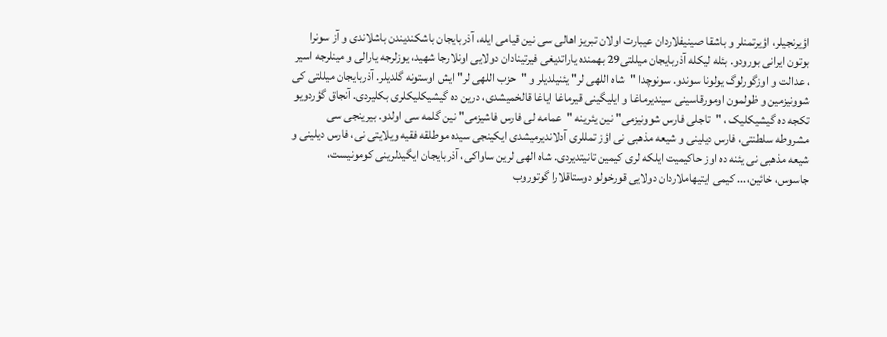اؤیرنجیلر، اؤیرتمنلر و باشقا صینیفلاردان عیبارت اولان تبریز اهالی سی نین قیامی ایله، آذربایجان باشکندیندن باشلاندی و آز سونرا بوتون ایرانی بورودو. بئله لیکله آذربایجان میللتی29 بهمنده یاراتدیغی فیرتینادان دولایی اونلارجا شهید، یوزلرجه یارالی و مینلرجه اسیر ، عدالت و اوزگورلوگ یولونا سوندو. سونوچدا "شاه اللهی لر" یئنیلدیلر و "حزب اللهی لر" ایش اوستونه گلدیلر. آذربایجان میللتی کی شوونیزمین و ظولمون اومورقاسینی سیندیرماغا و ایلیگینی قیرماغا ایاغا قالخمیشدی، درین ده گیشیکلیکلری بکلیردی. آنجاق گؤردویو تکجه ده گیشیکلیک ، "تاجلی فارس شوونیزمی" نین یئرینه "عمامه لی فارس فاشیزمی" نین گلمه سی اولدو. بیرینجی سی مشروطه سلطنتی، فارس دیلینی و شیعه مذهبی نی اؤز تمللری آدلاندیرمیشدی ایکینجی سیده موطلقه فقیه ویلایتی نی، فارس دیلینی و شیعه مذهبی نی یئنه ده اوز حاکیمیت ایلکه لری کیمین تانیتدیردی. شاه الهی لرین ساواکی، آذربایجان ایگیدلرینی کومونیست، جاسوس، خائین،... کیمی ایتیهاملاردان دولایی قورخولو دوستاقلارا گوتوروب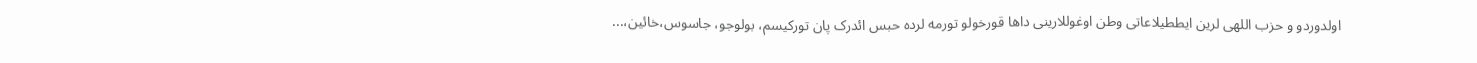اولدوردو و حزب اللهی لرین ایططیلاعاتی وطن اوغوللارینی داها قورخولو تورمه لرده حبس ائدرک پان تورکیسم، بولوجو، جاسوس،خائین،...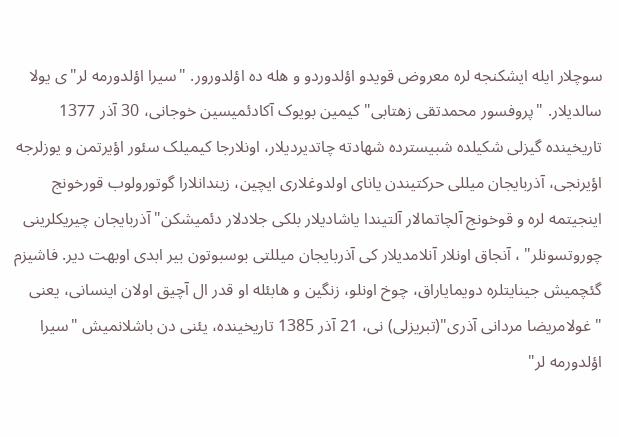سوچلار ایله ایشکنجه لره معروض قویدو اؤلدوردو و هله ده اؤلدورور. "سیرا اؤلدورمه لر"ی یولا سالدیلار. "پروفسور محمدتقی زهتابی" کیمین بویوک آکادئمیسین خوجانی، 30 آذر 1377 تاریخینده گیزلی شکیلده شبیسترده شهادته چاتدیردیلار، اونلارجا کیمیلک سئور اؤیرتمن و یوزلرجه اؤیرنجی، آذربایجان میللی حرکتیندن یانای اولدوغلاری ایچین، زیندانلارا گوتورولوب قورخونج اینجیتمه لره و قوخونج آلچاتمالار آلتیندا یاشادیلار بلکی جلادلار دئمیشکن"آذربایجان چیریکلرینی چوروتسونلر" ، آنجاق اونلار آنلامدیلار کی آذربایجان میللتی بوسبوتون بیر ابدی اوبهت دیر. فاشیزم گئچمیش جینایتلره دویمایاراق، چوخ اونلو، زنگین و هابئله او قدر ال آچیق اولان اینسانی، یعنی "غولامریضا مردانی آذری"(تبریزلی) نی، 21 آذر 1385 تاریخینده، یئنی دن باشلانمیش "سیرا اؤلدورمه لر"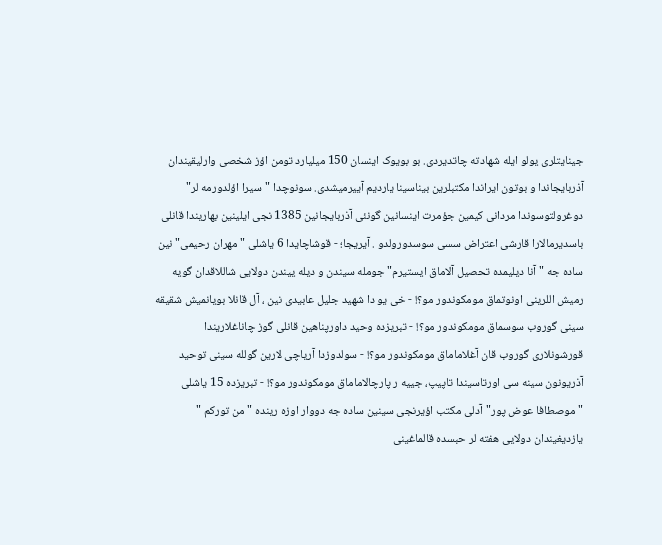جینایتلری یولو ایله شهادته چاتدیردی. بو بویوک اینسان 150 میلیارد تومن اؤز شخصی وارلیقیندان آذربایجاندا و بوتون ایراندا مکتبلرین بیناسینا یاردیم آییرمیشدی. سونوچدا "سیرا اؤلدورمه لر" دوغرولتوسوندا مردانی کیمین جؤمرت اینسانین گونئی آذربایجانین 1385 نجی ایلینین بهاریندا قانلی باسدیرمالارا قارشی اعتراض سسی سوسدورولدو . آیریجا؛ - قوشاچایدا 6 یاشلی " مهران رحیمی" نین ساده جه "آنا دیلیمده تحصیل آلاماق ایستیرم" جومله سیندن و دیله ییندن دولایی شاللاقدان گویه رمیش اللرینی اونوتماق مومکوندور مو؟! - خی یو دا شهید جلیل عابیدی نین ، آل قانلا بویانمیش شقیقه سینی گوروب سوسماق مومکوندور مو؟! - تبریزده وحید داورپناهین قانلی گوز چاناغلاریندا قورشونلاری گوروب قان آغلاماماق مومکوندور مو؟! - سولدوزدا آریاچی لارین گولله سینی توحید آذریونون سینه سی اورتاسیندا تاپیپ، جییه ر پارچالاماماق مومکوندور مو؟! - تبریزده 15 یاشلی "موصطافا عوض پور"آدلی مکتب اؤیرنجی سینین ساده جه دووار اوزه رینده "من تورکم " یازدیغیندان دولایی هفته لر حبسده قالماغینی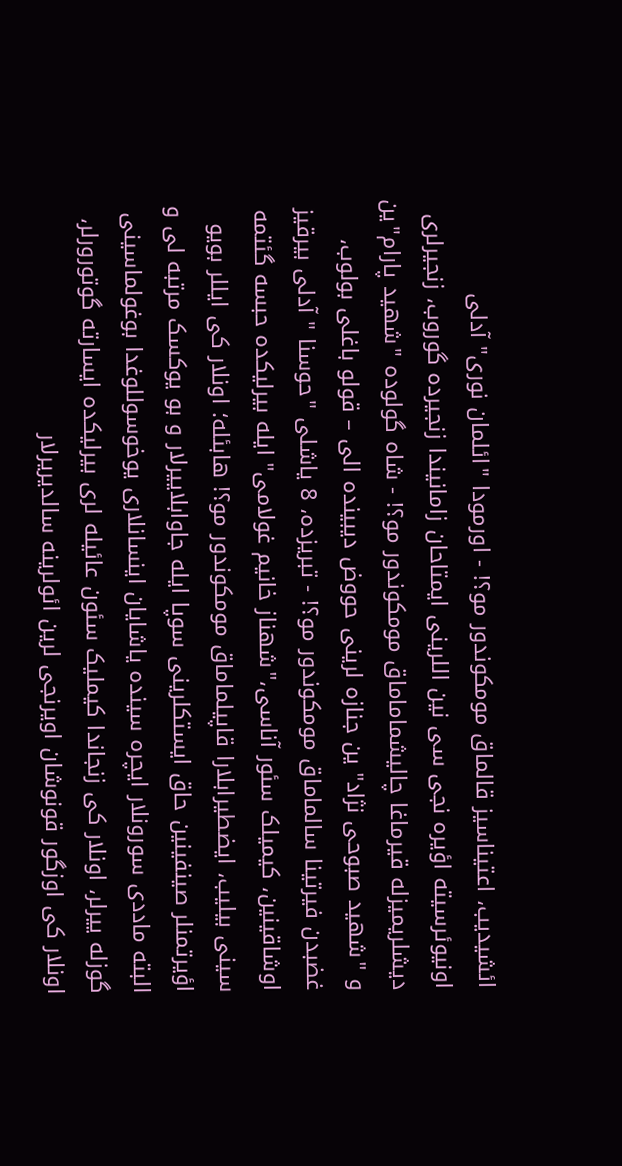ائشیدیب، اعتیناسیز قالماق مومکوندور مو؟! - اورمودا "ائلمان نوری" آدلی اونیوئرسیته اؤیره نجی سی نین اللرینی ایمتاحان زامانیندا زنجیرده گوروب، زنجیرلری دیشلریمیزله قیرماغا چالیشماماماق مومکوندور مو؟! - شاه گولوده "شهید پارام"ین و "شهید صبوحی نژاد" ین جنازه لرینی حووض دیبینده الی – قولو باغلی بولوب، غضبدن فیرتینا سالماماق مومکوندور مو؟! - تبریزده، 8 یاشلی "حوسنا " آدلی بیرقیز اوشاقینین، کیمیلک سئور آناسی،"شهناز خانیم غولامی" ایله بیرلیکده حبسه گئتمه سینی بیلیب، ایضطیرابلارا قاپیلماماق مومکوندور مو؟! هابئله؛ اونلار کی ایللر بویو اؤیرتمنلر صینفینین حاق ایستکلرینی سوپا ایله جاوابلاییرلار و بو یوکسک مرتبه لی و البته ماددی سورونلار ایچره سینده یاشایان اینسانلاری یوخوسوللوغدا بوغولماسینی گوزله ییرلر، اونلار کی زنجاندا کیملیک سئون عائیله لری بیرلیکده ایسارته گوتورورلر، اونلار کی اوزگور قونوشان اویرنجی لرین ائولرینه سالدیریرلار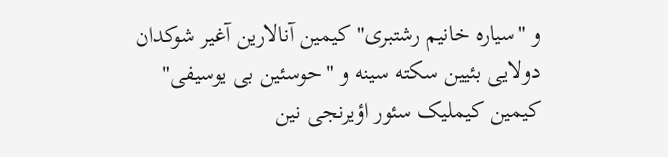و "سیاره خانیم رشتبری" کیمین آنالارین آغیر شوکدان دولایی بئیین سکته سینه و "حوسئین بی یوسیفی" کیمین کیملیک سئور اؤیرنجی نین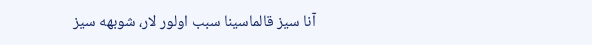آنا سیز قالماسینا سبب اولور لار، شوبهه سیز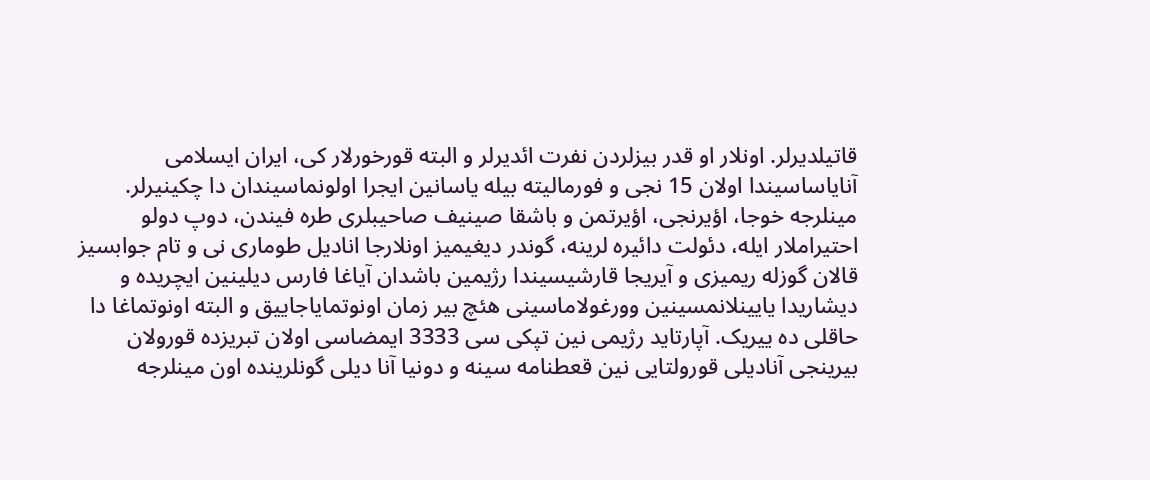قاتیلدیرلر. اونلار او قدر بیزلردن نفرت ائدیرلر و البته قورخورلار کی، ایران ایسلامی آنایاساسیندا اولان 15 نجی و فورمالیته بیله یاسانین ایجرا اولونماسیندان دا چکینیرلر. مینلرجه خوجا، اؤیرنجی، اؤیرتمن و باشقا صینیف صاحیبلری طره فیندن، دوپ دولو احتیراملار ایله، دئولت دائیره لرینه، گوندر دیغیمیز اونلارجا انادیل طوماری نی و تام جوابسیز قالان گوزله ریمیزی و آیریجا قارشیسیندا رژیمین باشدان آیاغا فارس دیلینین ایچریده و دیشاریدا یایینلانمسینین وورغولاماسینی هئچ بیر زمان اونوتمایاجاییق و البته اونوتماغا دا حاقلی ده ییریک. آپارتاید رژیمی نین تپکی سی 3333 ایمضاسی اولان تبریزده قورولان بیرینجی آنادیلی قورولتایی نین قعطنامه سینه و دونیا آنا دیلی گونلرینده اون مینلرجه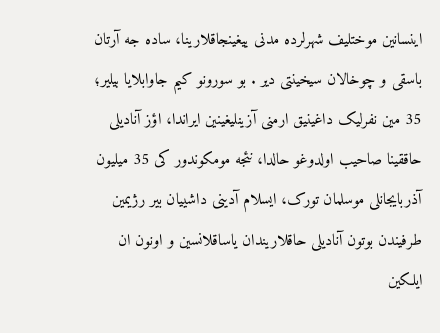اینسانین موختلیف شهرلرده مدنی ییغینجاقلارینا، ساده جه آرتان باسقی و چوخالان سیخینتی دیر . بو سورونو کیم جاوابلایا بیلیر؛ 35 مین نفرلیک داغینیق ارمنی آزینلیغینین ایراندا، اؤز آنادیلی حاققینا صاحیب اولدوغو حالدا، نئجه مومکوندور کی 35 میلیون آذربایجانلی موسلمان تورک، ایسلام آدینی داشییان بیر رژیمین طرفیندن بوتون آنادیلی حاقلاریندان یاساقلانسین و اونون ان ایلکین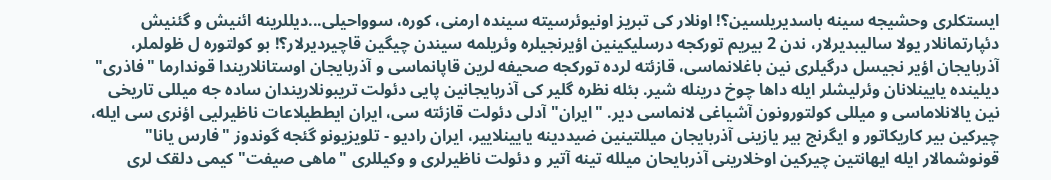ایستکلری وحشیجه سینه باسدیریلسین؟! اونلار کی تبریز اونیوئرسیته سینده ارمنی، کوره، سوواحیلی...دیللرینه ائنیش و گئنیش دئپارتمانلار یولا سالیبدیرلار، ندن 2 بیریم تورکجه درسلیکینین اؤیرنجیلره وئریلمه سیندن چیگین قاچیردیرلار؟! بو کولتوره ل ظولملر، آذربایجان اؤیر نجیسل درگیلری نین باغلانماسی، قازئته لرده تورکجه صحیفه لرین قاپانماسی و آذربایجان اوستانلاریندا قوندارما "فاذری" دیلینده یایینلانان وئرلیشلر ایله داها چوخ درینله شیر. بئله نظره گلیر کی آذربایجانین پایی دئولت تریبونلاریندان ساده جه میللی تاریخی نین یالانلاماسی و میللی کولتورونون آشیاغی لانماسی دیر. "ایران" آدلی دئولت قازئته سی، ایران ایططیلاعات ناظیرلیی اؤنری سی ایله، چیرکین بیر کاریکاتور و ایگرنج بیر یازینی آذربایجان میللتینین ضیددینه یایینلاییر، ایران رادیو - تلویزیونو گئجه گوندوز "فارس یانا" قونوشمالار ایله ایهانتین چیرکین اوخلارینی آذربایحان میلله تینه آتیر و دئولت ناظیرلری و وکیللری "ماهی صیفت" کیمی دلقک لری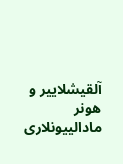آلقیشلاییر و هونر مادالییونلاری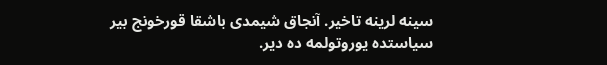سینه لرینه تاخیر. آنجاق شیمدی باشقا قورخونج بیر سیاستده یوروتولمه ده دیر.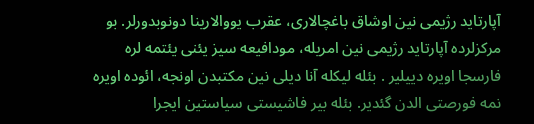آپارتاید رژیمی نین اوشاق باغچالاری، عقرب یووالارینا دونوبدورلر. بو مرکزلرده آپارتاید رژیمی نین امریله، مودافیعه سیز یئنی یئتمه لره فارسجا اویره دییلیر . بئله لیکله آنا دیلی نین مکتبدن اونجه، ائوده اویره نمه فورصتی الدن گئدیر. بئله بیر فاشیستی سیاستین ایجرا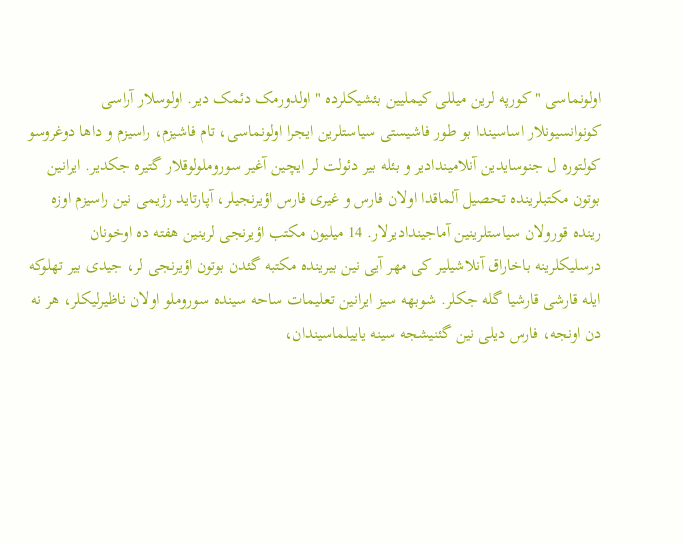اولونماسی "کورپه لرین میللی کیملیین بئشیکلرده " اولدورمک دئمک دیر. اولوسلار آراسی کونوانسیونلار اساسیندا بو طور فاشیستی سیاستلرین ایجرا اولونماسی، تام فاشیزم، راسیزم و داها دوغروسو کولتوره ل جنوسایدین آنلامیندادیر و بئله بیر دئولت لر ایچین آغیر سوروملولوقلار گتیره جکدیر. ایرانین بوتون مکتبلرینده تحصیل آلماقدا اولان فارس و غیری فارس اؤیرنجیلر، آپارتاید رژیمی نین راسیزم اوزه رینده قورولان سیاستلرینین آماجیندادیرلار. 14 میلیون مکتب اؤیرنجی لرینین هفته ده اوخونان درسلیکلرینه باخاراق آنلاشیلیر کی مهر آیی نین بیرینده مکتبه گئدن بوتون اؤیرنجی لر، جیدی بیر تهلوکه ایله قارشی قارشیا گله جکلر. شوبهه سیز ایرانین تعلیمات ساحه سینده سوروملو اولان ناظیرلیکلر، هر نه دن اونجه، فارس دیلی نین گئنیشجه سینه یاییلماسیندان،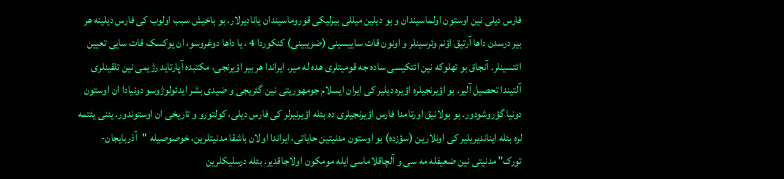فارس دیلی نین اوستون اولماسیندان و بو دیلین میللی بیرلیکی قوروماسیندان یانادیرلار. بو باخیش سبب اولوب کی فارس دیلینه هر بیر درسدن داها آرتیق اؤنم وئرسینلر و اونون قات ساییسینی (ضریبینی) کنکوردا 4 ، یا داها دوغروسو، ان یوکسک قات سایی تعیین ائتسینلر. آنجاق بو تهلوکه نین ائتکیسی ساده جه قومیتلری هده له میر. ایراندا هر بیر اؤیرنجی، مکتبده آپارتاید رژیمی نین تلقینلری آلتیندا تحصیل آلیر. بو اؤیرنجیلره اؤیره دیلیر کی ایران ایسلام جومهوریتی نین گئریجی و ضیدی بشر ایدئولوژوسو دونیادا ان اوستون دونیا گؤروشودور. بو بولانیق اورتامدا فارس اؤیرنجیلری ده بئله اؤیرنیرلر کی فارس دیلی، کولتورو و تاریخی ان اوستوندور. یئنی یئتمه لره بئله ایناندیریلیر کی اونلارین (سؤزده) بو اوستون مدنیتین حایاتی، ایراندا اولان باشقا مدنیتلرین، خوصوصیله "آذربایجان- تورک" مدنیتی نین ضعیفله مه سی و آلچاقلاماسی ایله مومکون اولاجاقدیر. بئله درسلیکلرین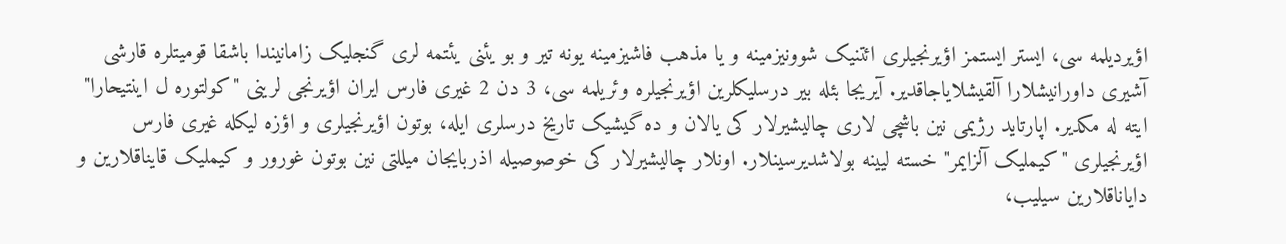اؤیردیلمه سی، ایستر ایستمز اؤیرنجیلری ائتنیک شوونیزمینه و یا مذهب فاشیزمینه یونه تیر و بو یئنی یئتمه لری گنجلیک زامانیندا باشقا قومیتلره قارشی آشیری داورانیشلارا آلقیشلایاجاقدیر. آیریجا بئله بیر درسلیکلرین اؤیرنجیلره وئریلمه سی، 3 دن 2 غیری فارس ایران اؤیرنجی لرینی "کولتوره ل اینتیحارا" ایته له مکدیر. اپارتاید رژیمی نین باشچی لاری چالیشیرلار کی یالان و ده گیشیک تاریخ درسلری ایله، بوتون اؤیرنجیلری و اؤزه لیکله غیری فارس اؤیرنجیلری "کیملیک آلزایمر" خسته لیینه بولاشدیرسینلار. اونلار چالیشیرلار کی خوصوصیله اذربایجان میللتی نین بوتون غورور و کیملیک قایناقلارین و دایاناقلارین سیلیب،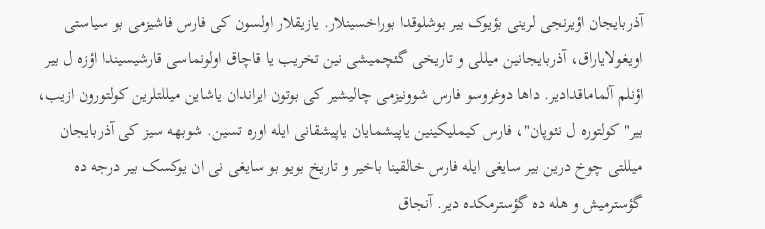آذربایجان اؤیرنجی لرینی بؤیوک بیر بوشلوقدا بوراخسینلار. یازیقلار اولسون کی فارس فاشیزمی بو سیاستی اویغولایاراق، آذربایجانین میللی و تاریخی گئچمیشی نین تخریب یا قاچاق اولونماسی قارشیسیندا اؤزه ل بیر اؤنلم آلماماقدادیر. داها دوغروسو فارس شوونیزمی چالیشیر کی بوتون ایراندان یاشاین میللتلرین کولتورون ازیب، بیر"کولتوره ل نئوپان"، فارس کیملیکینین یاپیشمایان یاپیشقانی ایله اوره تسین. شوبهه سیز کی آذربایجان میللتی چوخ درین بیر سایغی ایله فارس خالقینا باخیر و تاریخ بویو بو سایغی نی ان یوکسک بیر درجه ده گؤسترمیش و هله ده گؤسترمکده دیر. آنجاق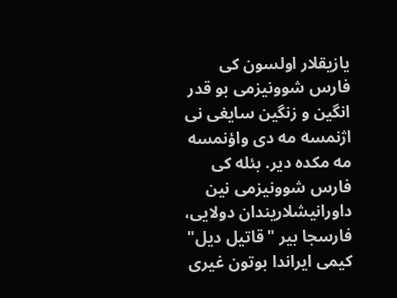یازیقلار اولسون کی فارس شوونیزمی بو قدر انگین و زنگین سایغی نی اژنمسه مه دی واؤنمسه مه مکده دیر. بئله کی فارس شوونیزمی نین داورانیشلاریندان دولایی، فارسجا بیر "قاتیل دیل" کیمی ایراندا بوتون غیری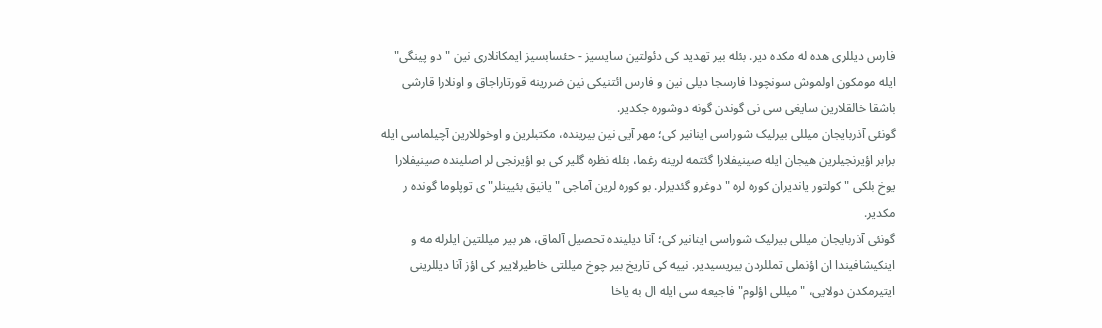فارس دیللری هده له مکده دیر. بئله بیر تهدید کی دئولتین سایسیز - حئسابسیز ایمکانلاری نین "دو پینگی" ایله مومکون اولموش سونچودا فارسجا دیلی نین و فارس ائتنیکی نین ضررینه قورتاراجاق و اونلارا قارشی باشقا خالقلارین سایغی سی نی گوندن گونه دوشوره جکدیر.
گونئی آذربایجان میللی بیرلیک شوراسی اینانیر کی؛ مهر آیی نین بیرینده، مکتبلرین و اوخوللارین آچیلماسی ایله برابر اؤیرنجیلرین هیجان ایله صینیفلارا گئتمه لرینه رغما، بئله نظره گلیر کی بو اؤیرنجی لر اصلینده صینیفلارا یوخ بلکی "کولتور یاندیران کوره لره " دوغرو گئدیرلر. بو کوره لرین آماجی "یانیق بئیینلر"ی توپلوما گونده ر مکدیر.
گونئی آذربایجان میللی بیرلیک شوراسی اینانیر کی؛ آنا دیلینده تحصیل آلماق، هر بیر میللتین ایلرله مه و اینکیشافیندا ان اؤنملی تمللردن بیریسیدیر. نییه کی تاریخ بیر چوخ میللتی خاطیرلاییر کی اؤز آنا دیللرینی ایتیرمکدن دولایی، "میللی اؤلوم" فاجیعه سی ایله ال به یاخا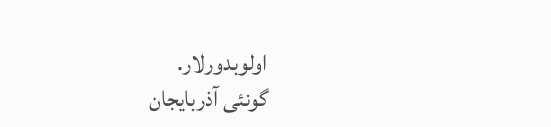اولوبدورلار.
گونئی آذربایجان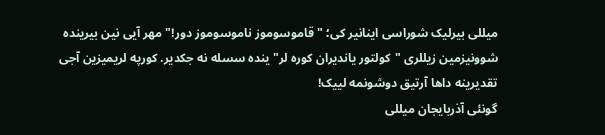میللی بیرلیک شوراسی اینانیر کی؛ "قاموسوموز ناموسوموز دور!" مهر آیی نین بیرینده شوونیزمین زیللری "کولتور یاندیران کوره لر"ینده سسله نه جکدیر. کورپه لریمیزین آجی تقدیرینه داها آرتیق دوشونمه لییک!
گونئی آذربایجان میللی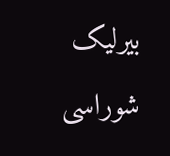بیرلیک شوراسی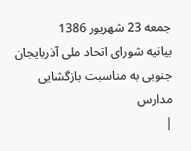جمعه 23 شهريور 1386
بیانیه شورای اتحاد ملی آذربایجان جنوبی به مناسبت بازگشایی مدارس
|